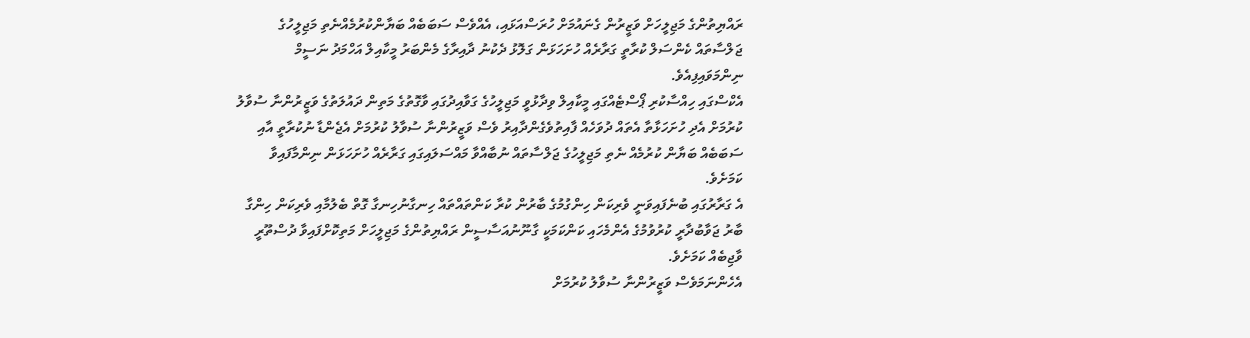ރައްޔިތުންގެ މަޖިލީހަށް ވަޒީރުން ގެނައުމަށް ހުރަސްއަޅައި، އެއްވެސް ސަބަބެއް ބަޔާންކުރުމެއްނެތި މަޖިލީހުގެ ޖަލްސާތައް ކެންސަލް ކުރާތީ ގަރާރެއް ހުށަހަޅަން ގަލޮޅު ދެކުނު ދާއިރާގެ މެންބަރު މީކާއިލް އަހްމަދު ނަސީމް ނިންމަވައިފިއެވެ.
އެކްސްގައި ހިއްސާކުރި ޕޯސްޓެއްގައި މީކާއިލް ވިދާޅުވީ މަޖިލީހުގެ ގަވާއިދުގައި ވާގޮތުގެ މަތިން ދައުލަތުގެ ވަޒީރުންނާ ސުވާލު ކުރުމަށް އެދި ހުށަހަޅާތާ އެތައް ދުވަހެއް ފާއިތުވެގެންދާއިރު ވެސް ވަޒީރުންނާ ސުވާލު ކުރުމަށް އެޖެންޑާ ނުކުރާތީ އާއި ސަބަބެއް ބަޔާން ކުރުމެއް ނެތި މަޖިލީހުގެ ޖަލްސާތައް ނުބާއްވާ މައްސަލައިގައި ގަރާރެއް ހުށަހަޅަން ނިންމާފައިވާ ކަމަށެވެ.
އެ ގަރާރުގައި ބުނެފައިވަނީ ވެރިކަން ހިންގުމުގެ ބާރުން ކުރާ ކަންތައްތައް ހިނގާނުހިނގާ ގޮތް ބެލުމާއި ވެރިކަން ހިންގާ ބާރު ޖަވާބުދާރީ ކުރުވުމުގެ އެންމެހައި ކަންކަމަކީ ގާނޫނުއަސާސީން ރައްޔިތުންގެ މަޖިލީހަށް މަތިކޮށްފައިވާ ދުސްތޫރީ ވާޖިބެއް ކަމަށެވެ.
އެހެންނަމަވެސް ވަޒީރުންނާ ސުވާލު ކުރުމަށް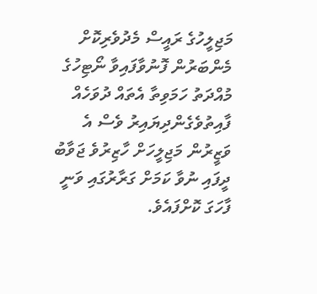މަޖިލީހުގެ ރައީސް މެދުވެރިކޮށް މެންބަރުން ފޮނުވާފައިވާ ނޯޓިހުގެ މުއްދަތު ހަމަވިތާ އެތައް ދުވަހެއް ފާއިތުވެގެންދިޔައިރު ވެސް އެ ވަޒީރުން މަޖިލީހަށް ހާޒިރުވެ ޖަވާބު ދީފައި ނުވާ ކަމަށް ގަރާރުގައި ވަނީ ފާހަގަ ކޮށްފައެވެ.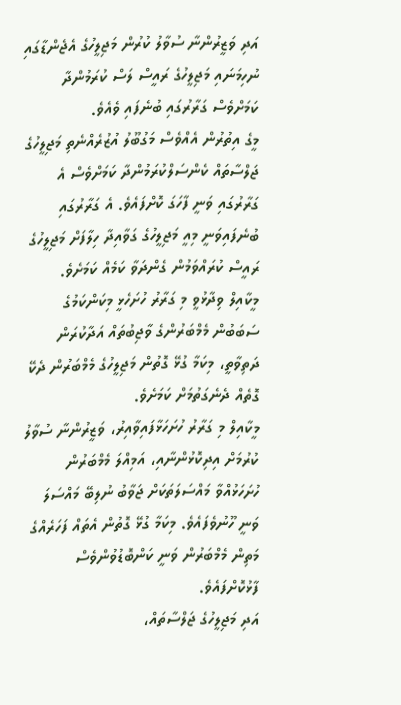އަދި ވަޒީރުންނާ ސުވާލު ކުރުން މަޖިލީހުގެ އެޖެންޑާގައި ނުހިމަނައި މަޖިލީހުގެ ރައީސް ލަސް ކުރަމުންދާ ކަމަށްވެސް ގަރާރުގައި ބުނެފައި ވެއެވެ.
މީގެ އިތުރުން އެއްވެސް މަގުބޫލު އުޒުރެއްނެތި މަޖިލީހުގެ ޖަލްސާތައް ކެންސަލްކުރަމުންދާ ކަމަށްވެސް އެ ގަރާރުގައި ވަނީ ފާހަގަ ކޮށްފައެވެ. އެ ގަރާރުގައި ބުނެފައިވަނީ މިއީ މަޖިލީހުގެ ގަވާއިދާ ހިލާފަށް މަޖިލީހުގެ ރައީސް ކުރައްވަމުން ގެންދަވާ ކަމެއް ކަމަށެވެ.
މީކާއިލް ވިދާޅުވީ މި ގަރާރު ހުށަހެޅީ މިކަންކަމުގެ ސަބަބުން މެމްބަރުންގެ ވާޖިބުތައް އަދާކުރަން ދަތިވާތީ، މިކަމާ ގުޅޭ ގޮތުން މަޖިލީހުގެ މެމްބަރުން ދެކޭ ގޮތެއް ދެނެގަތުމަށް ކަމަށެވެ.
މީކާއިލް މި ގަރާރު ހުށަހަޅާފައިވާއިރު، ވަޒީރުންނާ ސުވާލު ކުރުމަށް އިދިކޮޅުންނާއި، އަމިއްލަ މެމްބަރުން ހުށަހަޅުއްވާ މައްސަލަތަކަށް ޖަވާބު ނުލިބޭ މައްސަލަ ވަނީ ހޫނުވެފައެވެ. މިކަމާ ގުޅޭ ގޮތުން އެތައް ފަހަރެއްގެ މަތިން މެމްބަރުން ވަނީ ކަންބޮޑުވުންވެސް ފާޅުކޮށްފައެވެ.
އަދި މަޖިލީހުގެ ޖަލްސާތައް،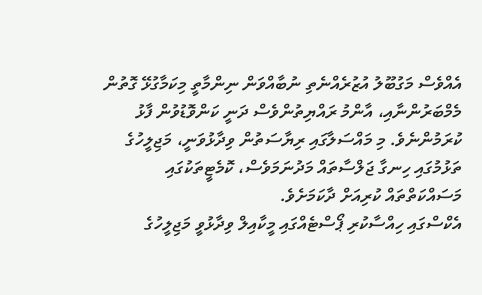އެއްވެސް މަގުބޫލު އުޒުރެއްނެތި ނުބާއްވަން ނިންމާތީ މިކަމާގުޅޭ ގޮތުން މެމްބަރުންނާއި، އާންމު ރައްޔިތުންވެސް ދަނީ ކަންވޮޑުވުން ފާޅު ކުރަމުންނެވެ. މި މައްސަލާގައި ރިޔާސަތުން ވިދާޅުވަނީ، މަޖިލީހުގެ ތަޅުމުގައި ހިނގާ ޖަލްސާތައް މަދުނަމަވެސް، ކޮމެޓީތަކުގައި މަސައްކަތްތައް ކުރިއަށް ދާކަމަށެވެ.
އެކްސްގައި ހިއްސާކުރި ޕޯސްޓެއްގައި މީކާއިލް ވިދާޅުވީ މަޖިލީހުގެ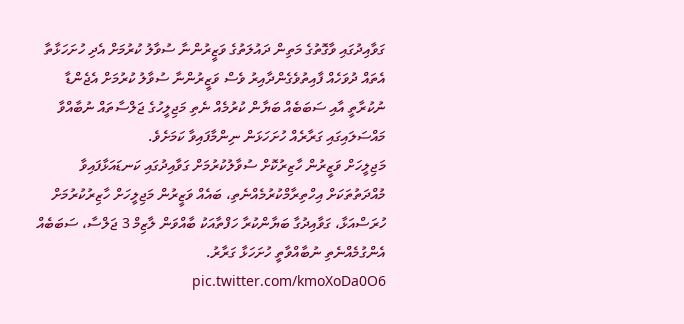ގަވާއިދުގައި ވާގޮތުގެ މަތިން ދައުލަތުގެ ވަޒީރުންނާ ސުވާލު ކުރުމަށް އެދި ހުށަހަޅާތާ އެތައް ދުވަހެއް ފާއިތުވެގެންދާއިރު ވެސް ވަޒީރުންނާ ސުވާލު ކުރުމަށް އެޖެންޑާ ނުކުރާތީ އާއި ސަބަބެއް ބަޔާން ކުރުމެއް ނެތި މަޖިލީހުގެ ޖަލްސާތައް ނުބާއްވާ މައްސަލައިގައި ގަރާރެއް ހުށަހަޅަން ނިންމާފައިވާ ކަމަށެވެ.
މަޖިލީހަށް ވަޒީރުން ހާޒިރުކޮށް ސުވާލުކުރުމަށް ގަވާއިދުގައި ކަނޑައަޅާފައިވާ މުއްދަތުތަކަށް އިހްތިރާމްކުރުމެއްނެތި، ބައެއް ވަޒީރުން މަޖިލީހަށް ހާޒިރުކުރުމަށް ހުރަސްއަޅާ، ގަވާއިދުގާ ބަޔާންކުރާ ހަފްތާއަކު ބާއްވަން ލާޒިމް 3 ޖަލްސާ، ސަބަބެއް އެންގުމެއްނެތި ނުބާއްވާތީ ހުށަހަޅާ ގަރާރު. pic.twitter.com/kmoXoDa0O6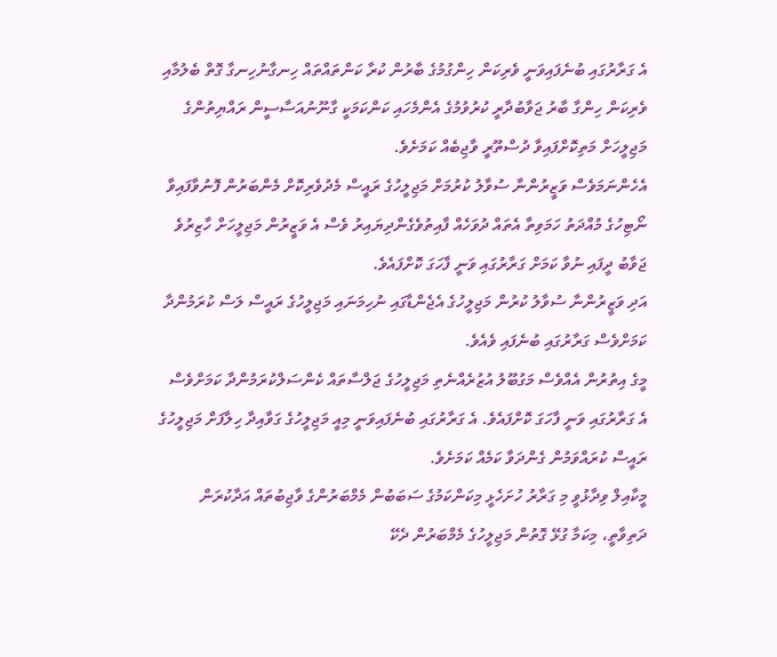އެ ގަރާރުގައި ބުނެފައިވަނީ ވެރިކަން ހިންގުމުގެ ބާރުން ކުރާ ކަންތައްތައް ހިނގާނުހިނގާ ގޮތް ބެލުމާއި ވެރިކަން ހިންގާ ބާރު ޖަވާބުދާރީ ކުރުވުމުގެ އެންމެހައި ކަންކަމަކީ ގާނޫނުއަސާސީން ރައްޔިތުންގެ މަޖިލީހަށް މަތިކޮށްފައިވާ ދުސްތޫރީ ވާޖިބެއް ކަމަށެވެ.
އެހެންނަމަވެސް ވަޒީރުންނާ ސުވާލު ކުރުމަށް މަޖިލީހުގެ ރައީސް މެދުވެރިކޮށް މެންބަރުން ފޮނުވާފައިވާ ނޯޓިހުގެ މުއްދަތު ހަމަވިތާ އެތައް ދުވަހެއް ފާއިތުވެގެންދިޔައިރު ވެސް އެ ވަޒީރުން މަޖިލީހަށް ހާޒިރުވެ ޖަވާބު ދީފައި ނުވާ ކަމަށް ގަރާރުގައި ވަނީ ފާހަގަ ކޮށްފައެވެ.
އަދި ވަޒީރުންނާ ސުވާލު ކުރުން މަޖިލީހުގެ އެޖެންޑާގައި ނުހިމަނައި މަޖިލީހުގެ ރައީސް ލަސް ކުރަމުންދާ ކަމަށްވެސް ގަރާރުގައި ބުނެފައި ވެއެވެ.
މީގެ އިތުރުން އެއްވެސް މަގުބޫލު އުޒުރެއްނެތި މަޖިލީހުގެ ޖަލްސާތައް ކެންސަލްކުރަމުންދާ ކަމަށްވެސް އެ ގަރާރުގައި ވަނީ ފާހަގަ ކޮށްފައެވެ. އެ ގަރާރުގައި ބުނެފައިވަނީ މިއީ މަޖިލީހުގެ ގަވާއިދާ ހިލާފަށް މަޖިލީހުގެ ރައީސް ކުރައްވަމުން ގެންދަވާ ކަމެއް ކަމަށެވެ.
މީކާއިލް ވިދާޅުވީ މި ގަރާރު ހުށަހެޅީ މިކަންކަމުގެ ސަބަބުން މެމްބަރުންގެ ވާޖިބުތައް އަދާކުރަން ދަތިވާތީ، މިކަމާ ގުޅޭ ގޮތުން މަޖިލީހުގެ މެމްބަރުން ދެކޭ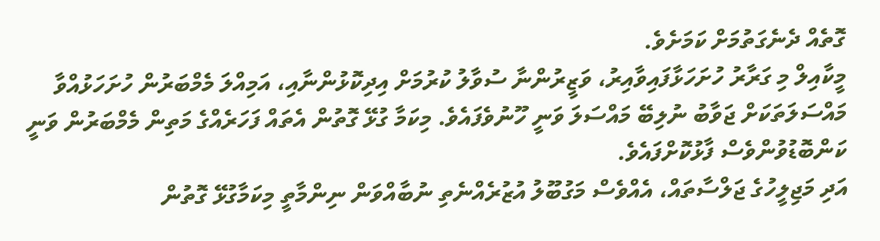ގޮތެއް ދެނެގަތުމަށް ކަމަށެވެ.
މީކާއިލް މި ގަރާރު ހުށަހަޅާފައިވާއިރު، ވަޒީރުންނާ ސުވާލު ކުރުމަށް އިދިކޮޅުންނާއި، އަމިއްލަ މެމްބަރުން ހުށަހަޅުއްވާ މައްސަލަތަކަށް ޖަވާބު ނުލިބޭ މައްސަލަ ވަނީ ހޫނުވެފައެވެ. މިކަމާ ގުޅޭ ގޮތުން އެތައް ފަހަރެއްގެ މަތިން މެމްބަރުން ވަނީ ކަންބޮޑުވުންވެސް ފާޅުކޮށްފައެވެ.
އަދި މަޖިލީހުގެ ޖަލްސާތައް، އެއްވެސް މަގުބޫލު އުޒުރެއްނެތި ނުބާއްވަން ނިންމާތީ މިކަމާގުޅޭ ގޮތުން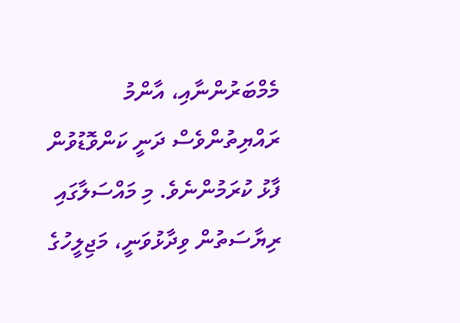މެމްބަރުންނާއި، އާންމު ރައްޔިތުންވެސް ދަނީ ކަންވޮޑުވުން ފާޅު ކުރަމުންނެވެ. މި މައްސަލާގައި ރިޔާސަތުން ވިދާޅުވަނީ، މަޖިލީހުގެ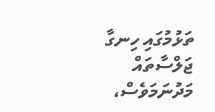ތަޅުމުގައި ހިނގާ ޖަލްސާތައް މަދުނަމަވެސް،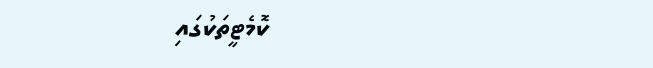ކޮމެޓީތަކުގައި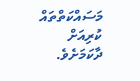މަސައްކަތްތައް ކުރިއަށް ދާކަމަށެވެ.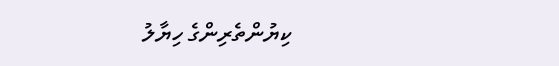ކިޔުންތެރިންގެ ހިޔާލު